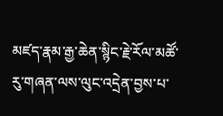མཛད་རྣམ་རྒྱ་ཆེན་སྙིང་རྗེ་རོལ་མཚོ་རུ་གཞན་ལས་ལུང་འདྲེན་བྱས་པ་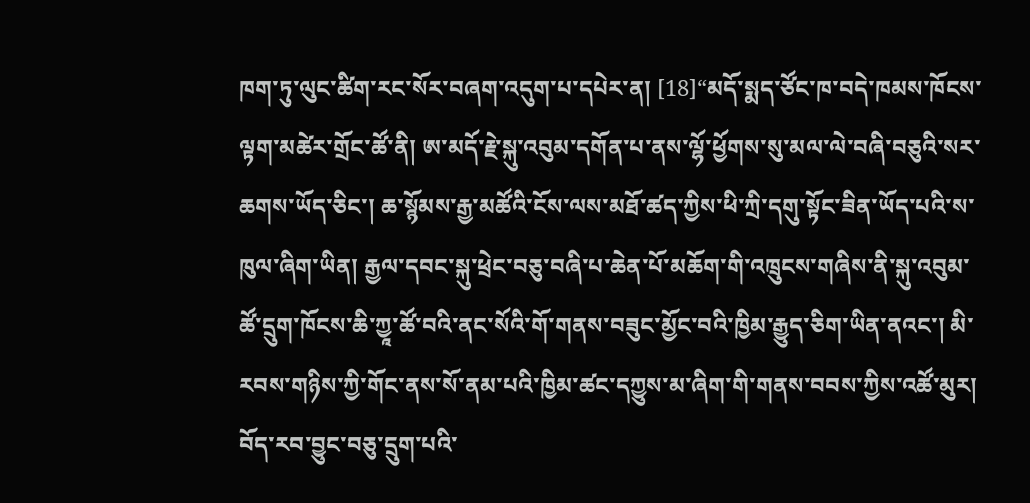ཁག་ཏུ་ལུང་ཚིག་རང་སོར་བཞག་འདུག་པ་དཔེར་ན། [18]“མདོ་སྨད་ཙོང་ཁ་བདེ་ཁམས་ཁོངས་ལྟག་མཚེར་གྲོང་ཚོ་ནི། ཨ་མདོ་རྗེ་སྐུ་འབུམ་དགོན་པ་ནས་ལྷོ་ཕྱོགས་སུ་མལ་ལེ་བཞི་བཅུའི་སར་ཆགས་ཡོད་ཅིང་། ཆ་སྙོམས་རྒྱ་མཚོའི་ངོས་ལས་མཐོ་ཚད་ཀྱིས་ཕི་ཀྲི་དགུ་སྟོང་ཟིན་ཡོད་པའི་ས་ཁུལ་ཞིག་ཡིན། རྒྱལ་དབང་སྐུ་ཕྲེང་བཅུ་བཞི་པ་ཆེན་པོ་མཆོག་གི་འཁྲུངས་གཞིས་ནི་སྐུ་འབུམ་ཚོ་དྲུག་ཁོངས་ཆི་ཀྱཱ་ཚོ་བའི་ནང་སོའི་གོ་གནས་བཟུང་མྱོང་བའི་ཁྱིམ་རྒྱུད་ཅིག་ཡིན་ནའང་། མི་རབས་གཉིས་ཀྱི་གོང་ནས་སོ་ནམ་པའི་ཁྱིམ་ཚང་དཀྱུས་མ་ཞིག་གི་གནས་བབས་ཀྱིས་འཚོ་མུར། བོད་རབ་བྱུང་བཅུ་དྲུག་པའི་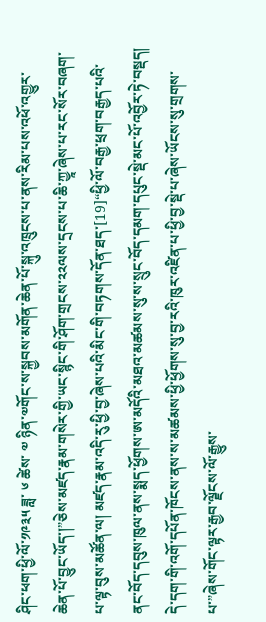ཤིང་ཕག་ཕྱི་ལོ་༡༩༣༥ ཟླ་ ༦ ཚེས་ ༧ ཉིན་༧གོང་ས་སྐྱབས་མགོན་ཆེན་པོ་སྐུ་འཁྲུངས་པ་ནས་རིམ་པས་འཕོ་འགྱུར་ཆེན་པོ་བྱུང་ཡོད་།”ཅེས་མཛད་རྣམ་གསེར་གྱི་ཡང་སྙིང་གི་ཤོག་གྲངས་༢༢ལས་དྲངས་པ་ཆི་ཀྱཱ་ཞེས་པ་རང་སོར་བཞག་པ་ལྟ་བུས་མཚོན་ལ། མཛད་རྣམ་འདི་རུ་ཕྱི་བྱ་ཞེས་པའི་མིང་གི་བཏགས་དོན་ཐད་[19]“ཕྱི་ལོ་བརྒྱ་ཕྲག་བརྒྱད་པའི་ནང་བོད་དབུས་ཁུལ་ནས་སྨད་ཕྱོགས་ཨ་མདོའི་མཐའ་མཚམས་སུ་ས་སྲུང་བོད་དམག་དཔུང་སྡེ་མང་པོ་འབྱོར་ཏེ་བསྡད། དེ་དག་གི་འགོ་དཔོན་ཁོངས་ནས་ས་མཚམས་ཕྱི་ཕྱོགས་སུ་བྱ་རའི་ཁུར་འཛིན་པ་ཕྱི་བྱ་སྡེ་པ་ཞེས་ཡོངས་སུ་གྲགས་པ་”ཞེས་གོང་ལྟར་རྒྱབ་ལྗོངས་ལོ་རྒྱུས་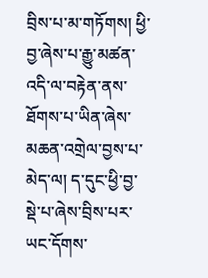བྲིས་པ་མ་གཏོགས། ཕྱི་བྱ་ཞེས་པ་རྒྱུ་མཚན་འདི་ལ་བརྟེན་ནས་ཐོགས་པ་ཡིན་ཞེས་མཆན་འགྲེལ་བྱས་པ་མེད་ལ། ད་དུང་ཕྱི་བྱ་སྡེ་པ་ཞེས་བྲིས་པར་ཡང་དོགས་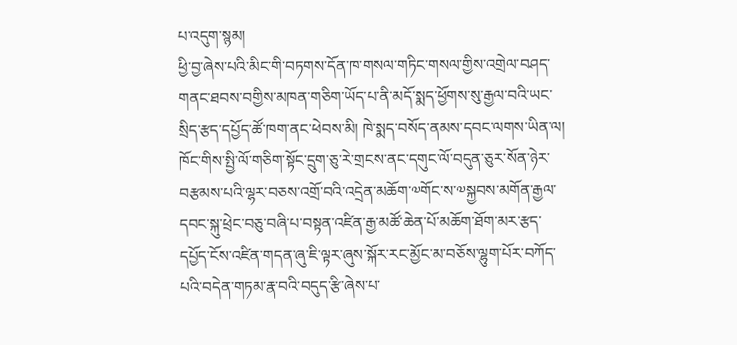པ་འདུག་སྙམ།
ཕྱི་བྱ་ཞེས་པའི་མིང་གི་བཏགས་དོན་ཁ་གསལ་གཏིང་གསལ་གྱིས་འགྲེལ་བཤད་གནང་ཐབས་བགྱིས་མཁན་གཅིག་ཡོད་པ་ནི་མདོ་སྨད་ཕྱོགས་སུ་རྒྱལ་བའི་ཡང་སྲིད་རྩད་དཔྱོད་ཚོ་ཁག་ནང་ཕེབས་མི། ཁེ་སྨད་བསོད་ནམས་དབང་ལགས་ཡིན་ལ། ཁོང་གིས་སྤྱི་ལོ་གཅིག་སྟོང་དྲུག་ཅུ་རེ་གྲངས་ནང་དགུང་ལོ་བདུན་ཅུར་སོན་ཉེར་བརྩམས་པའི་ལྷར་བཅས་འགྲོ་བའི་འདྲེན་མཆོག་༧གོང་ས་༧སྐྱབས་མགོན་རྒྱལ་དབང་སྐུ་ཕྲེང་བཅུ་བཞི་པ་བསྟན་འཛིན་རྒྱ་མཚོ་ཆེན་པོ་མཆོག་ཐོག་མར་རྩད་དཔྱོད་ངོས་འཛིན་གདན་ཞུ་ཇི་ལྟར་ཞུས་སྐོར་རང་མྱོང་མ་བཅོས་ལྷུག་པོར་བཀོད་པའི་བདེན་གཏམ་རྣ་བའི་བདུད་རྩི་ཞེས་པ་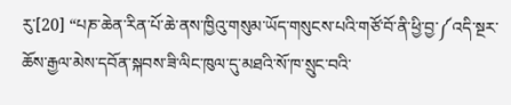རུ་[20] “པཎ་ཆེན་རིན་པོ་ཆེ་ནས་ཁྱིའུ་གསུམ་ཡོད་གསུངས་པའི་གཙོ་བོ་ནི་ཕྱི་བྱ་༼འདི་སྔར་ཆོས་རྒྱལ་མེས་དབོན་སྐབས་ཟི་ལིང་ཁུལ་དུ་མཐའི་སོ་ཁ་སྲུང་བའི་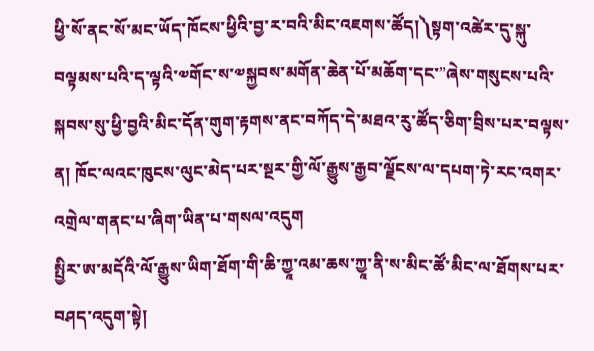ཕྱི་སོ་ནང་སོ་མང་ཡོད་ཁོངས་ཕྱིའི་བྱ་ར་བའི་མིང་འཇགས་ཚོད།༽སྟག་འཚེར་དུ་སྐུ་བལྟམས་པའི་ད་ལྟའི་༧གོང་ས་༧སྐྱབས་མགོན་ཆེན་པོ་མཆོག་དང་”ཞེས་གསུངས་པའི་སྐབས་སུ་ཕྱི་བྱའི་མིང་དོན་གུག་རྟགས་ནང་བཀོད་དེ་མཐའ་རུ་ཚོད་ཅིག་བྲིས་པར་བལྟས་ན། ཁོང་ལའང་ཁུངས་ལུང་མེད་པར་སྔར་གྱི་ལོ་རྒྱུས་རྒྱབ་ལྗོངས་ལ་དཔག་ཏེ་རང་འགར་འགྲེལ་གནང་པ་ཞིག་ཡིན་པ་གསལ་འདུག
སྤྱིར་ཨ་མདོའི་ལོ་རྒྱུས་ཡིག་ཐོག་གི་ཆི་ཀྱཱ་འམ་ཆས་ཀྱཱ་ནི་ས་མིང་ཚོ་མིང་ལ་ཐོགས་པར་བཤད་འདུག་སྟེ།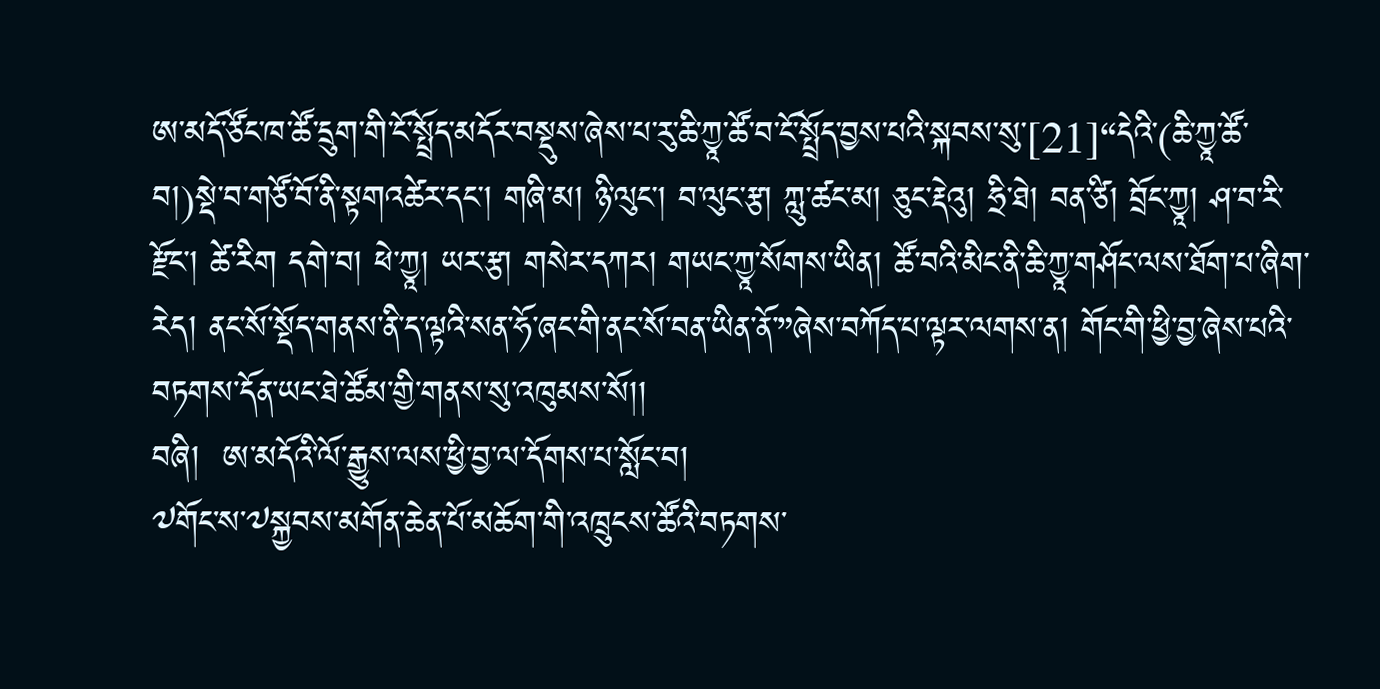ཨ་མདོ་ཙོང་ཁ་ཚོ་དྲུག་གི་ངོ་སྤྲོད་མདོར་བསྡུས་ཞེས་པ་རུ་ཆི་ཀྱཱ་ཚོ་བ་ངོ་སྤྲོད་བྱས་པའི་སྐབས་སུ་[21]“དེའི་(ཆི་ཀྱཱ་ཚོ་བ།)སྡེ་བ་གཙོ་བོ་ནི་སྟགའཚེར་དང་། གཞི་མ། ཉི་ལུང་། བ་ལུང་རྩ། ཀླུ་ཚང་མ། ཅུང་རྡེའུ། ཧྲི་ཐེ། བན་ཙི། བྲོང་ཀྱཱ། ཤ་བ་རི་རྫོང་། ཚེ་རིག དགེ་བ། ཕེ་ཀྱཱ། ཡར་རྩ། གསེར་དཀར། གཡང་ཀྱཱ་སོགས་ཡིན། ཚོ་བའི་མིང་ནི་ཆི་ཀྱཱ་གཤོང་ལས་ཐོག་པ་ཞིག་རེད། ནང་སོ་སྡོད་གནས་ནི་ད་ལྟའི་སན་ཧོ་ཞང་གི་ནང་སོ་བན་ཡིན་ནོ་”ཞེས་བཀོད་པ་ལྟར་ལགས་ན། གོང་གི་ཕྱི་བྱ་ཞེས་པའི་བཏགས་དོན་ཡང་ཐེ་ཚོམ་གྱི་གནས་སུ་འཁུམས་སོ།།
བཞི།  ཨ་མདོའི་ལོ་རྒྱུས་ལས་ཕྱི་བྱ་ལ་དོགས་པ་སློང་བ།
༧གོང་ས་༧སྐྱབས་མགོན་ཆེན་པོ་མཆོག་གི་འཁྲུངས་ཚོའི་བཏགས་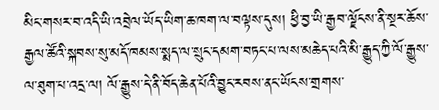མིང་གསར་བ་འདི་ཡི་འབྲེལ་ཡོད་ཡིག་ཆ་ཁག་ལ་བལྟས་དུས། ཕྱི་བྱ་ཡི་རྒྱབ་ལྗོངས་ནི་སྔར་ཆོས་རྒྱལ་ཚོའི་སྐབས་སུ་མདོ་ཁམས་སྨད་ལ་སྲུང་དམག་བཏང་པ་ལས་མཆེད་པའི་མི་རྒྱུད་ཀྱི་ལོ་རྒྱུས་ལ་ཐུག་པ་འདྲ་ལ། ལོ་རྒྱུས་དེ་ནི་བོད་ཆེན་པོའི་བྱུང་རབས་ནང་ཡོངས་གྲགས་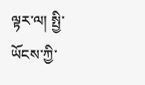ལྟར་ལ། སྤྱི་ཡོངས་ཀྱི་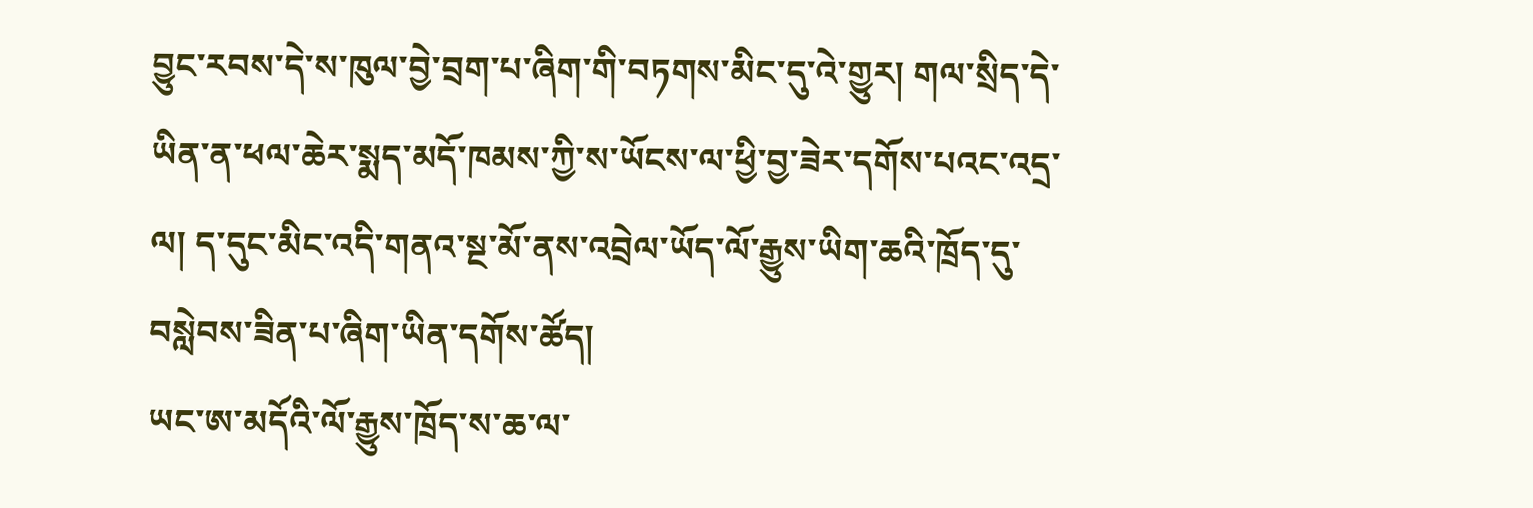བྱུང་རབས་དེ་ས་ཁུལ་བྱེ་བྲག་པ་ཞིག་གི་བཏགས་མིང་དུ་འེ་གྱུར། གལ་སྲིད་དེ་ཡིན་ན་ཕལ་ཆེར་སྨད་མདོ་ཁམས་ཀྱི་ས་ཡོངས་ལ་ཕྱི་བྱ་ཟེར་དགོས་པའང་འདྲ་ལ། ད་དུང་མིང་འདི་གནའ་སྔ་མོ་ནས་འབྲེལ་ཡོད་ལོ་རྒྱུས་ཡིག་ཆའི་ཁྲོད་དུ་བསླེབས་ཟིན་པ་ཞིག་ཡིན་དགོས་ཚོད།
ཡང་ཨ་མདོའི་ལོ་རྒྱུས་ཁྲོད་ས་ཆ་ལ་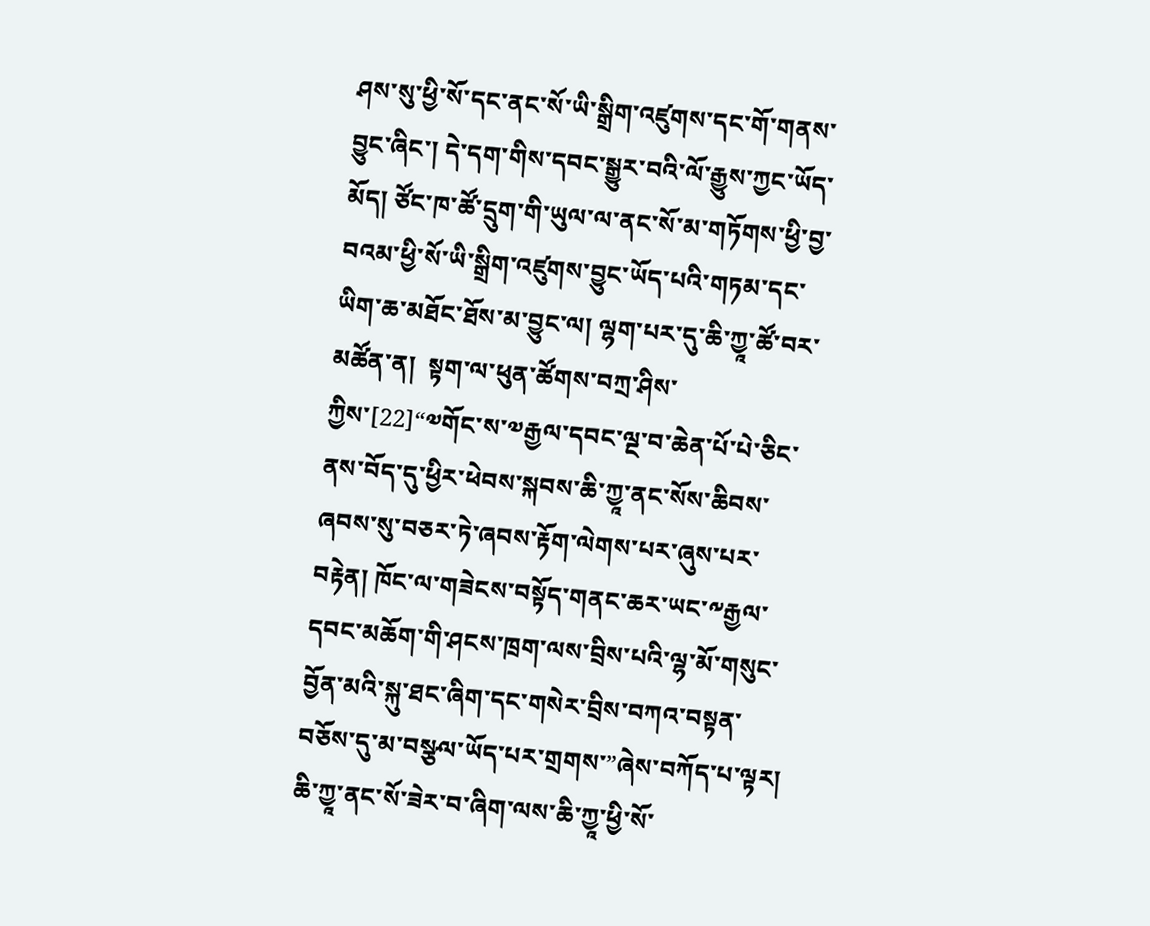ཤས་སུ་ཕྱི་སོ་དང་ནང་སོ་ཡི་སྒྲིག་འཛུགས་དང་གོ་གནས་བྱུང་ཞིང་། དེ་དག་གིས་དབང་སྒྱུར་བའི་ལོ་རྒྱུས་ཀྱང་ཡོད་མོད། ཙོང་ཁ་ཚོ་དྲུག་གི་ཡུལ་ལ་ནང་སོ་མ་གཏོགས་ཕྱི་བྱ་བའམ་ཕྱི་སོ་ཡི་སྒྲིག་འཛུགས་བྱུང་ཡོད་པའི་གཏམ་དང་ཡིག་ཆ་མཐོང་ཐོས་མ་བྱུང་ལ། ལྷག་པར་དུ་ཆི་ཀྱཱ་ཚོ་བར་མཚོན་ན།  སྟག་ལ་ཕུན་ཚོགས་བཀྲ་ཤིས་ཀྱིས་[22]“༧གོང་ས་༧རྒྱལ་དབང་ལྔ་བ་ཆེན་པོ་པེ་ཅིང་ནས་བོད་དུ་ཕྱིར་ཕེབས་སྐབས་ཆི་ཀྱཱ་ནང་སོས་ཆིབས་ཞབས་སུ་བཅར་ཏེ་ཞབས་རྟོག་ལེགས་པར་ཞུས་པར་བརྟེན། ཁོང་ལ་གཟེངས་བསྟོད་གནང་ཆར་ཡང་༸རྒྱལ་དབང་མཆོག་གི་ཤངས་ཁྲག་ལས་བྲིས་པའི་ལྷ་མོ་གསུང་བྱོན་མའི་སྐུ་ཐང་ཞིག་དང་གསེར་བྲིས་བཀའ་བསྟན་བཅོས་དུ་མ་བསྩལ་ཡོད་པར་གྲགས་”ཞེས་བཀོད་པ་ལྟར། ཆི་ཀྱཱ་ནང་སོ་ཟེར་བ་ཞིག་ལས་ཆི་ཀྱཱ་ཕྱི་སོ་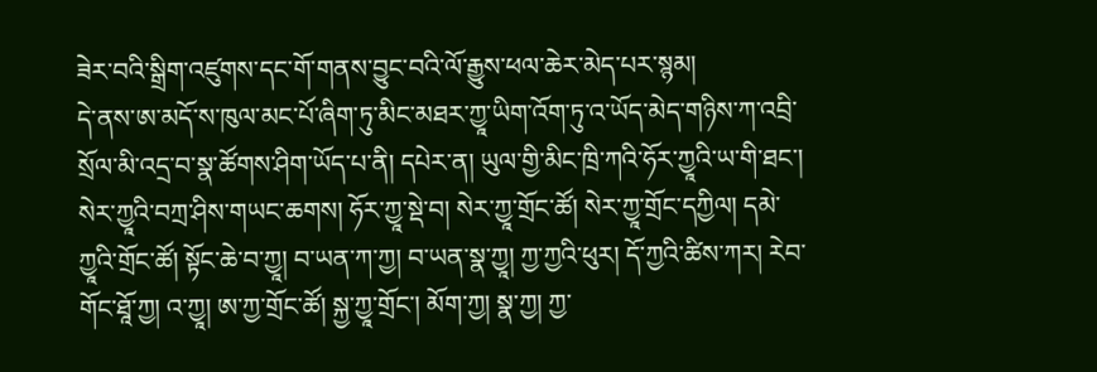ཟེར་བའི་སྒྲིག་འཛུགས་དང་གོ་གནས་བྱུང་བའི་ལོ་རྒྱུས་ཕལ་ཆེར་མེད་པར་སྙམ།
དེ་ནས་ཨ་མདོ་ས་ཁུལ་མང་པོ་ཞིག་ཏུ་མིང་མཐར་ཀྱཱ་ཡིག་འོག་ཏུ་འ་ཡོད་མེད་གཉིས་ཀ་འབྲི་སྲོལ་མི་འདྲ་བ་སྣ་ཚོགས་ཤིག་ཡོད་པ་ནི། དཔེར་ན། ཡུལ་གྱི་མིང་ཁྲི་ཀའི་ཧོར་ཀྱཱའི་ཡ་གི་ཐང་། སེར་ཀྱཱའི་བཀྲ་ཤིས་གཡང་ཆགས། ཧོར་ཀྱཱ་སྡེ་བ། སེར་ཀྱཱ་གྲོང་ཚོ། སེར་ཀྱཱ་གྲོང་དཀྱིལ། དམེ་ཀྱཱའི་གྲོང་ཚོ། སྟོང་ཆེ་བ་ཀྱཱ། བ་ཡན་ཀ་ཀྱ། བ་ཡན་སྣ་ཀྱཱ། ཀྱ་ཀྱའི་ཕུར། དོ་ཀྱའི་ཚིས་ཀར། རེབ་གོང་ཐཱོ་ཀྱ། འ་ཀྱཱ། ཨ་ཀྱ་གྲོང་ཚོ། སྐྱ་ཀྱཱ་གྲོང་། མོག་ཀྱ། སྣ་ཀྱ། ཀྱ་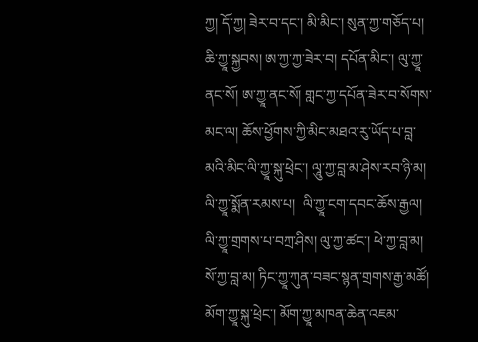ཀྱ། དོ་ཀྱ། ཟེར་བ་དང་། མི་མིང་། སུན་ཀྱ་གཅོད་པ། ཆི་ཀྱཱ་སྐྱབས། ཨ་ཀྱ་ཀྱ་ཟེར་བ། དཔོན་མིང་། ལུ་ཀྱཱ་ནང་སོ། ཨ་ཀྱཱ་ནང་སོ། གླང་ཀྱ་དཔོན་ཟེར་བ་སོགས་མང་ལ། ཆོས་ཕྱོགས་ཀྱི་མིང་མཐའ་རུ་ཡོད་པ་བླ་མའི་མིང་ལི་ཀྱཱ་སྐུ་ཕྲེང་། ལཱུ་ཀྱ་བླ་མ་ཤེས་རབ་ཉི་མ། ལི་ཀྱཱ་སྨོན་རམས་པ།  ལི་ཀྱཱ་ངག་དབང་ཆོས་རྒྱལ། ལི་ཀྱཱ་གྲགས་པ་བཀྲ་ཤིས། ལུ་ཀྱ་ཚང་། ཕེ་ཀྱ་བླ་མ། སོ་ཀྱ་བླ་མ། ཏིང་ཀྱཱ་ཀུན་བཟང་སྙན་གྲགས་རྒྱ་མཚོ། མོག་ཀྱཱ་སྐུ་ཕྲེང་། མོག་ཀྱཱ་མཁན་ཆེན་འཇམ་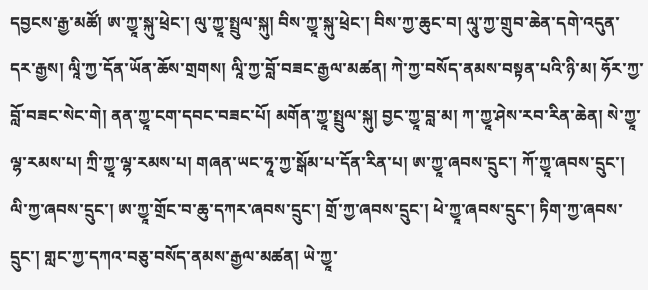དབྱངས་རྒྱ་མཚོ། ཨ་ཀྱཱ་སྐུ་ཕྲེང་། ལུ་ཀྱཱ་སྤྲུལ་སྐུ། བིས་ཀྱཱ་སྐུ་ཕྲེང་། བིས་ཀྱ་ཆུང་བ། ལཱུ་ཀྱ་གྲུབ་ཆེན་དགེ་འདུན་དར་རྒྱས། ལཱི་ཀྱ་དོན་ཡོན་ཆོས་གྲགས། ལཱི་ཀྱ་བློ་བཟང་རྒྱལ་མཚན། ཀེ་ཀྱ་བསོད་ནམས་བསྟན་པའི་ཉི་མ། ཧོར་ཀྱ་བློ་བཟང་སེང་གེ། ནན་ཀྱཱ་ངག་དབང་བཟང་པོ། མགོན་ཀྱཱ་སྤྲུལ་སྐུ། བྱང་ཀྱཱ་བླ་མ། ཀ་ཀྱཱ་ཤེས་རབ་རིན་ཆེན། སེ་ཀྱཱ་ལྷ་རམས་པ། ཀྲི་ཀྱཱ་ལྷ་རམས་པ། གཞན་ཡང་ཧཱ་ཀྱ་སྒོམ་པ་དོན་རིན་པ། ཨ་ཀྱཱ་ཞབས་དྲུང་། ཀོ་ཀྱཱ་ཞབས་དྲུང་། ལི་ཀྱ་ཞབས་དྲུང་། ཨ་ཀྱཱ་གྲོང་བ་ཆུ་དཀར་ཞབས་དྲུང་། གྲོ་ཀྱ་ཞབས་དྲུང་། ཕེ་ཀྱཱ་ཞབས་དྲུང་། ཏིག་ཀྱ་ཞབས་དྲུང་། གླང་ཀྱ་དཀའ་བཅུ་བསོད་ནམས་རྒྱལ་མཚན། ཡེ་ཀྱཱ་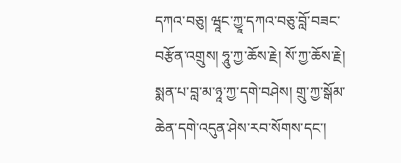དཀའ་བཅུ། ཝཱང་ཀྱཱ་དཀའ་བཅུ་བློ་བཟང་བརྩོན་འགྲུས། ཧཱུ་ཀྱ་ཆོས་རྗེ། སོ་ཀྱ་ཆོས་རྗེ། སྨན་པ་བླ་མ་ཉཱ་ཀྱ་དགེ་བཤེས། གྲུ་ཀྱ་སྒོམ་ཆེན་དགེ་འདུན་ཤེས་རབ་སོགས་དང་།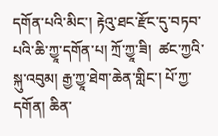དགོན་པའི་མིང་། རྟེའུ་ཐང་རྫོང་དུ་བཏབ་པའི་ཆི་ཀྱཱ་དགོན་པ། ཀྲོ་ཀྱཱ་ཟི།  ཚང་ཀྱའི་སྐུ་འབུམ། རྒྱ་ཀྱཱ་ཐེག་ཆེན་གླིང་། པོ་ཀྱ་དགོན། ཆིན་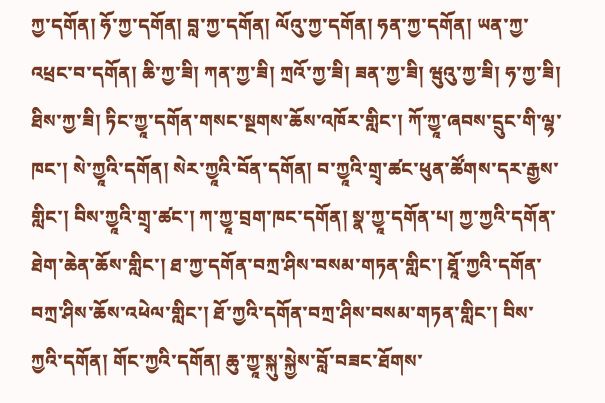ཀྱ་དགོན། ཧོ་ཀྱ་དགོན། བླ་ཀྱ་དགོན། ལོའུ་ཀྱ་དགོན། ཧན་ཀྱ་དགོན། ཡན་ཀྱ་འཕྲང་བ་དགོན། ཆི་ཀྱ་ཟི། ཀན་ཀྱ་ཟི། ཀྲའོ་ཀྱ་ཟི། ཟན་ཀྱ་ཟི། ཝུའུ་ཀྱ་ཟི། ཧ་ཀྱ་ཟི། ཐིས་ཀྱ་ཟི། ཏིང་ཀྱཱ་དགོན་གསང་སྔགས་ཆོས་འཁོར་གླིང་། ཀོ་ཀྱཱ་ཞབས་དྲུང་གི་ལྷ་ཁང་། སེ་ཀྱཱའི་དགོན། སེར་ཀྱཱའི་བོན་དགོན། བ་ཀྱཱའི་གྲྭ་ཚང་ཕུན་ཚོགས་དར་རྒྱས་གླིང་། བིས་ཀྱཱའི་གྲྭ་ཚང་། ཀ་ཀྱཱ་བྲག་ཁང་དགོན། སྣ་ཀྱཱ་དགོན་པ། ཀྱ་ཀྱའི་དགོན་ཐེག་ཆེན་ཆོས་གླིང་། ཐ་ཀྱ་དགོན་བཀྲ་ཤིས་བསམ་གཏན་གླིང་། ཐཱོ་ཀྱའི་དགོན་བཀྲ་ཤིས་ཆོས་འཕེལ་གླིང་། ཐོ་ཀྱའི་དགོན་བཀྲ་ཤིས་བསམ་གཏན་གླིང་། བིས་ཀྱའི་དགོན། གོང་ཀྱའི་དགོན། ཆུ་ཀྱཱ་སྐུ་སྐྱེས་བློ་བཟང་ཐོགས་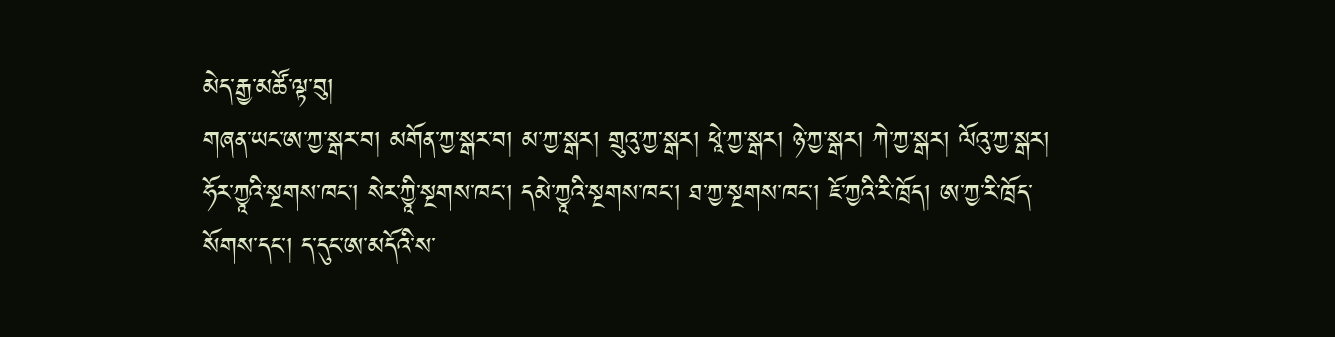མེད་རྒྱ་མཚོ་ལྟ་བུ།
གཞན་ཡང་ཨ་ཀྱ་སྒར་བ། མགོན་ཀྱ་སྒར་བ། མ་ཀྱ་སྒར། གྲུའུ་ཀྱ་སྒར། ཕཱེ་ཀྱ་སྒར། ཉེ་ཀྱ་སྒར། ཀེ་ཀྱ་སྒར། ལོའུ་ཀྱ་སྒར། ཧོར་ཀྱཱའི་སྔགས་ཁང་། སེར་ཀྱཱི་སྔགས་ཁང་། དམེ་ཀྱཱའི་སྔགས་ཁང་། ཐ་ཀྱ་སྔགས་ཁང་། ཇོ་ཀྱའི་རི་ཁྲོད། ཨ་ཀྱ་རི་ཁྲོད་སོགས་དང་། ད་དུང་ཨ་མདོའི་ས་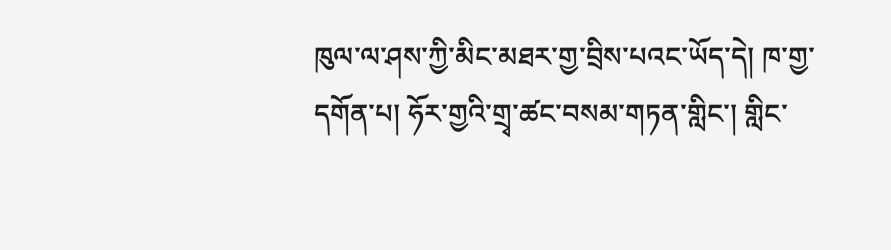ཁུལ་ལ་ཤས་ཀྱི་མིང་མཐར་གྱ་བྲིས་པའང་ཡོད་དེ། ཁ་གྱ་དགོན་པ། ཧོར་གྱའི་གྲྭ་ཚང་བསམ་གཏན་གླིང་། གླིང་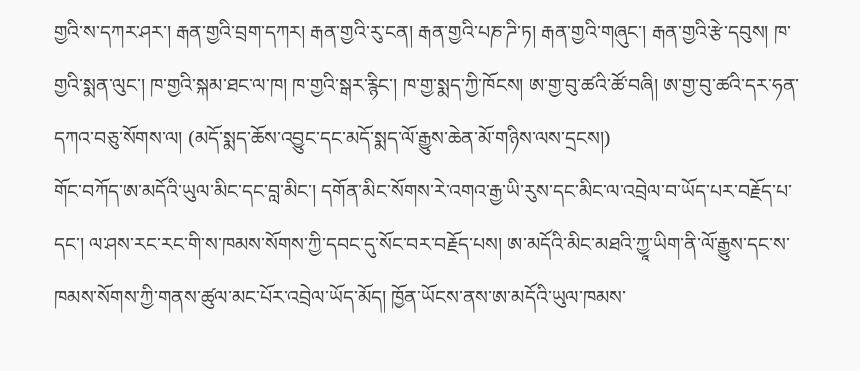གྱའི་ས་དཀར་ཤར་། རྒན་གྱའི་བྲག་དཀར། རྒན་གྱའི་རུ་ངན། རྒན་གྱའི་པཎ་ཌི་ཏ། རྒན་གྱའི་གཞུང་། རྒན་གྱའི་རྩེ་དབུས། ཁ་གྱའི་སྨན་ལུང་། ཁ་གྱའི་སྐམ་ཐང་ལ་ཁ། ཁ་གྱའི་སྒར་རྙིང་། ཁ་གྱ་སྨད་ཀྱི་ཁོངས། ཨ་གྱ་བུ་ཚའི་ཚོ་བཞི། ཨ་གྱ་བུ་ཚའི་དར་ཧན་དཀའ་བཅུ་སོགས་ལ། (མདོ་སྨད་ཆོས་འབྱུང་དང་མདོ་སྨད་ལོ་རྒྱུས་ཆེན་མོ་གཉིས་ལས་དྲངས།)
གོང་བཀོད་ཨ་མདོའི་ཡུལ་མིང་དང་བླ་མིང་། དགོན་མིང་སོགས་རེ་འགའ་རྒྱ་ཡི་རུས་དང་མིང་ལ་འབྲེལ་བ་ཡོད་པར་བརྗོད་པ་དང་། ལ་ཤས་རང་རང་གི་ས་ཁམས་སོགས་ཀྱི་དབང་དུ་སོང་བར་བརྗོད་པས། ཨ་མདོའི་མིང་མཐའི་ཀྱཱ་ཡིག་ནི་ལོ་རྒྱུས་དང་ས་ཁམས་སོགས་ཀྱི་གནས་ཚུལ་མང་པོར་འབྲེལ་ཡོད་མོད། ཁྱོན་ཡོངས་ནས་ཨ་མདོའི་ཡུལ་ཁམས་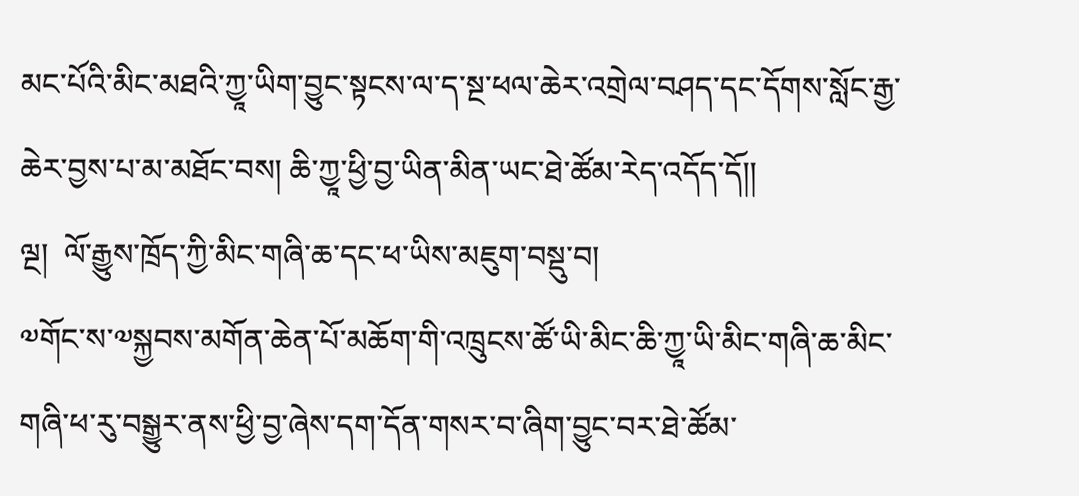མང་པོའི་མིང་མཐའི་ཀྱཱ་ཡིག་བྱུང་སྟངས་ལ་ད་སྔ་ཕལ་ཆེར་འགྲེལ་བཤད་དང་དོགས་སློང་རྒྱ་ཆེར་བྱས་པ་མ་མཐོང་བས། ཆི་ཀྱཱ་ཕྱི་བྱ་ཡིན་མིན་ཡང་ཐེ་ཚོམ་རེད་འདོད་དོ།།
ལྔ།  ལོ་རྒྱུས་ཁྲོད་ཀྱི་མིང་གཞི་ཆ་དང་ཕ་ཡིས་མཇུག་བསྡུ་བ།
༧གོང་ས་༧སྐྱབས་མགོན་ཆེན་པོ་མཆོག་གི་འཁྲུངས་ཚོ་ཡི་མིང་ཆི་ཀྱཱ་ཡི་མིང་གཞི་ཆ་མིང་གཞི་ཕ་རུ་བསྒྱུར་ནས་ཕྱི་བྱ་ཞེས་དག་དོན་གསར་བ་ཞིག་བྱུང་བར་ཐེ་ཚོམ་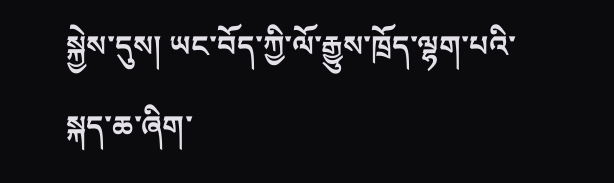སྐྱེས་དུས། ཡང་བོད་ཀྱི་ལོ་རྒྱུས་ཁྲོད་ལྷག་པའི་སྐད་ཆ་ཞིག་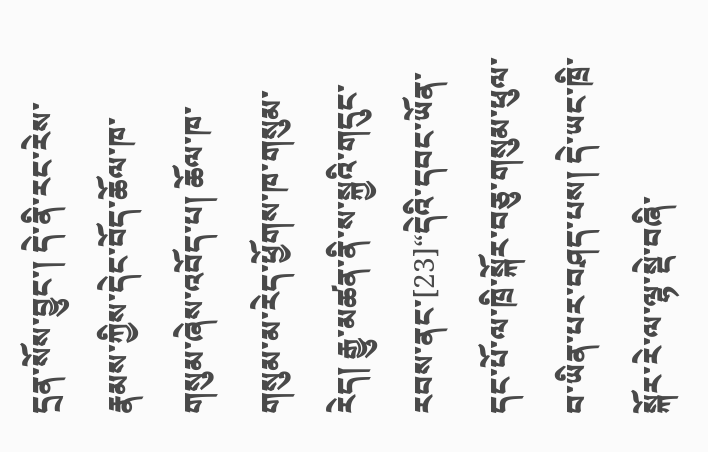དྲན་སོས་བྱུང་། དེ་ནི་རང་རེས་རྣམས་ཀྱིས་དེང་བོད་ཆོལ་ཁ་གསུམ་ཞེས་འབོད་པ། ཆོལ་ཁ་གསུམ་མ་རེད་ཕྱོགས་ཁ་གསུམ་རེད། རྒྱུ་མཚན་ནི་ས་སྐྱའི་གདུང་རབས་ནང་[23]“དེའི་དབང་ཡོན་དང་པོ་ལ་ཁྲི་སྐོར་བཅུ་གསུམ་ཕུལ་བ་ཡིན་པར་བཤད་པས། དེ་ཡང་ཁྲི་སྐོར་རེ་ལ་ལྷ་སྡེ་བཞི་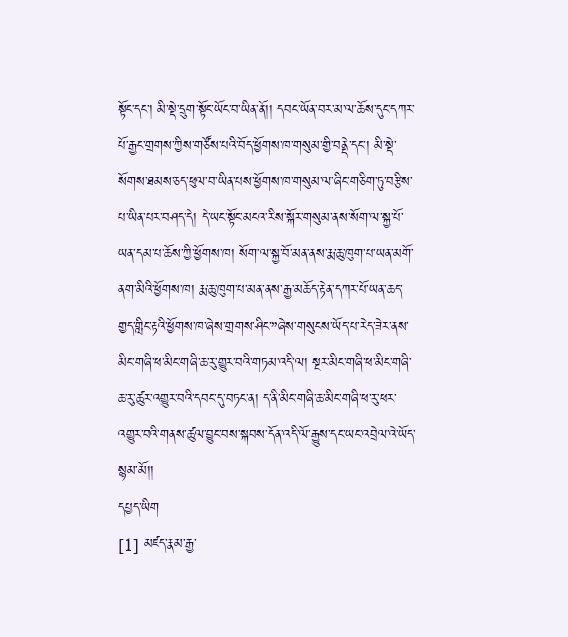སྟོང་དང་། མི་སྡེ་དྲུག་སྟོང་ཡོང་བ་ཡིན་ནོ།། དབང་ཡོན་བར་མ་ལ་ཆོས་དུང་དཀར་པོ་རྒྱང་གྲགས་ཀྱིས་གཙོས་པའི་བོད་ཕྱོགས་ཁ་གསུམ་གྱི་བནྡེ་དང་། མི་སྡེ་སོགས་ཐམས་ཅད་ཕུལ་བ་ཡིན་པས་ཕྱོགས་ཁ་གསུམ་ལ་ཞིང་གཅིག་ཏུ་བརྩིས་པ་ཡིན་པར་བཤད་དེ། དེ་ཡང་སྟོང་མངའ་རིས་སྐོར་གསུམ་ནས་སོག་ལ་སྐྱ་པོ་ཡན་དམ་པ་ཆོས་ཀྱི་ཕྱོགས་ཁ། སོག་ལ་སྐྱ་བོ་མན་ནས་རྨ་ཆུ་ཁུག་པ་ཡན་མགོ་ནག་མིའི་ཕྱོགས་ཁ། རྨ་ཆུ་ཁུག་པ་མན་ནས་རྒྱ་མཆོད་རྟེན་དཀར་པོ་ཡན་ཆད་གྱད་གླིང་རྟའི་ཕྱོགས་ཁ་ཞེས་གྲགས་ཤིང་”ཞེས་གསུངས་ཡོད་པ་རེད་ཟེར་ནས་མིང་གཞི་ཕ་མིང་གཞི་ཆ་རུ་གྱུར་བའི་གཏམ་འདི་ལ། སྔར་མིང་གཞི་ཕ་མིང་གཞི་ཆ་རུ་ཚུར་འགྱུར་བའི་དབང་དུ་བཏང་ན། ད་ནི་མིང་གཞི་ཆ་མིང་གཞི་ཕ་རུ་ཕར་འགྱུར་བའི་གནས་ཚུལ་བྱུང་བས་སྐབས་དོན་འདི་ལོ་རྒྱུས་དང་ཡང་འབྲེལ་འེ་ཡོད་སྙམ་མོ།།
དཔྱད་ཡིག
[1] མཛད་རྣམ་རྒྱ་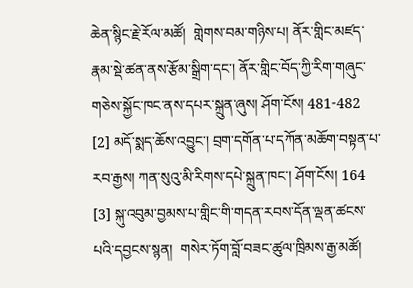ཆེན་སྙིང་རྗེ་རོལ་མཚོ།  གླེགས་བམ་གཉིས་པ། ནོར་གླིང་མཛད་རྣམ་སྡེ་ཚན་ནས་རྩོམ་སྒྲིག་དང་། ནོར་གླིང་བོད་ཀྱི་རིག་གཞུང་གཅེས་སྐྱོང་ཁང་ནས་དཔར་སྐྲུན་ཞུས། ཤོག་ངོས། 481-482
[2] མདོ་སྨད་ཆོས་འབྱུང་། བྲག་དགོན་པ་དཀོན་མཆོག་བསྟན་པ་རབ་རྒྱས། ཀན་སུའུ་མི་རིགས་དཔེ་སྐྲུན་ཁང་། ཤོག་ངོས། 164
[3] སྐུ་འབུམ་བྱམས་པ་གླིང་གི་གདན་རབས་དོན་ལྡན་ཚངས་པའི་དབྱངས་སྙན།  གསེར་ཏོག་བློ་བཟང་ཚུལ་ཁྲིམས་རྒྱ་མཚོ།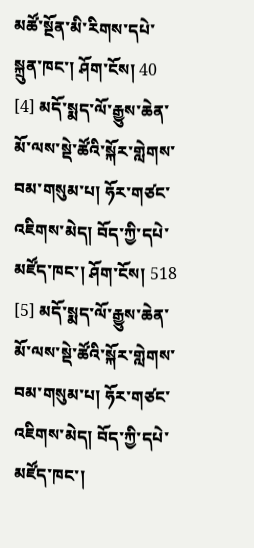མཚོ་སྔོན་མི་རིགས་དཔེ་སྐྲུན་ཁང་། ཤོག་ངོས། 40
[4] མདོ་སྨད་ལོ་རྒྱུས་ཆེན་མོ་ལས་སྡེ་ཚོའི་སྐོར་གླེགས་བམ་གསུམ་པ། ཧོར་གཙང་འཇིགས་མེད། བོད་ཀྱི་དཔེ་མཛོད་ཁང་། ཤོག་ངོས། 518
[5] མདོ་སྨད་ལོ་རྒྱུས་ཆེན་མོ་ལས་སྡེ་ཚོའི་སྐོར་གླེགས་བམ་གསུམ་པ། ཧོར་གཙང་འཇིགས་མེད། བོད་ཀྱི་དཔེ་མཛོད་ཁང་།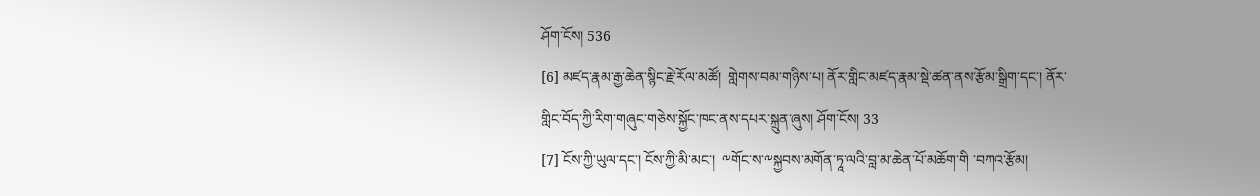ཤོག་ངོས། 536
[6] མཛད་རྣམ་རྒྱ་ཆེན་སྙིང་རྗེ་རོལ་མཚོ།  གླེགས་བམ་གཉིས་པ། ནོར་གླིང་མཛད་རྣམ་སྡེ་ཚན་ནས་རྩོམ་སྒྲིག་དང་། ནོར་གླིང་བོད་ཀྱི་རིག་གཞུང་གཅེས་སྐྱོང་ཁང་ནས་དཔར་སྐྲུན་ཞུས། ཤོག་ངོས། 33
[7] ངོས་ཀྱི་ཡུལ་དང་། ངོས་ཀྱི་མི་མང་།  ༸གོང་ས་༸སྐྱབས་མགོན་ཏཱ་ལའི་བླ་མ་ཆེན་པོ་མཆོག་གི ་བཀའ་རྩོམ།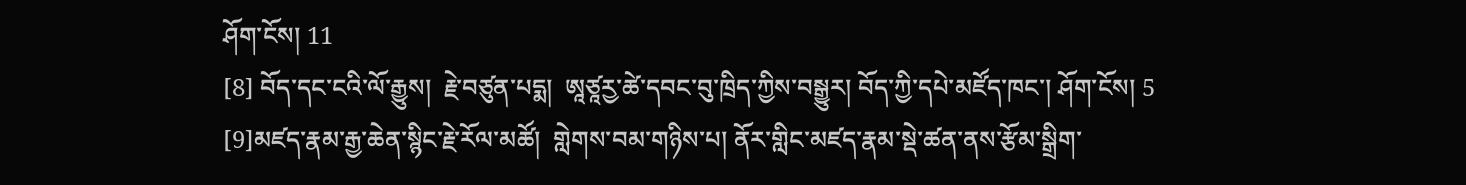ཤོག་ངོས། 11
[8] བོད་དང་ངའི་ལོ་རྒྱུས།  རྗེ་བཙུན་པདྨ།  ཨཱཙཱརྱ་ཚེ་དབང་བུ་ཁྲིད་ཀྱིས་བསྒྱུར། བོད་ཀྱི་དཔེ་མཛོད་ཁང་། ཤོག་ངོས། 5
[9]མཛད་རྣམ་རྒྱ་ཆེན་སྙིང་རྗེ་རོལ་མཚོ།  གླེགས་བམ་གཉིས་པ། ནོར་གླིང་མཛད་རྣམ་སྡེ་ཚན་ནས་རྩོམ་སྒྲིག་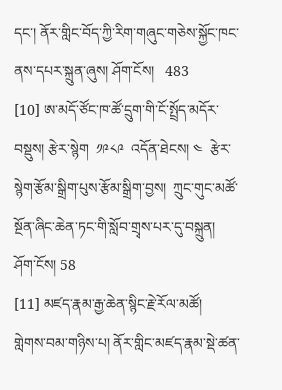དང་། ནོར་གླིང་བོད་ཀྱི་རིག་གཞུང་གཅེས་སྐྱོང་ཁང་ནས་དཔར་སྐྲུན་ཞུས། ཤོག་ངོས།   483
[10] ཨ་མདོ་ཙོང་ཁ་ཚོ་དྲུག་གི་ངོ་སྤྲོད་མདོར་བསྡུས། རྩེར་སྙེག  ༡༩༨༩  འདོན་ཐེངས། ༤  རྩེར་སྙེག་རྩོམ་སྒྲིག་པུས་རྩོམ་སྒྲིག་བྱས།  ཀྲུང་གུང་མཚོ་སྔོན་ཞིང་ཆེན་ཏང་གི་སློབ་གྲྭས་པར་དུ་བསྐྲུན། ཤོག་ངོས། 58
[11] མཛད་རྣམ་རྒྱ་ཆེན་སྙིང་རྗེ་རོལ་མཚོ།  གླེགས་བམ་གཉིས་པ། ནོར་གླིང་མཛད་རྣམ་སྡེ་ཚན་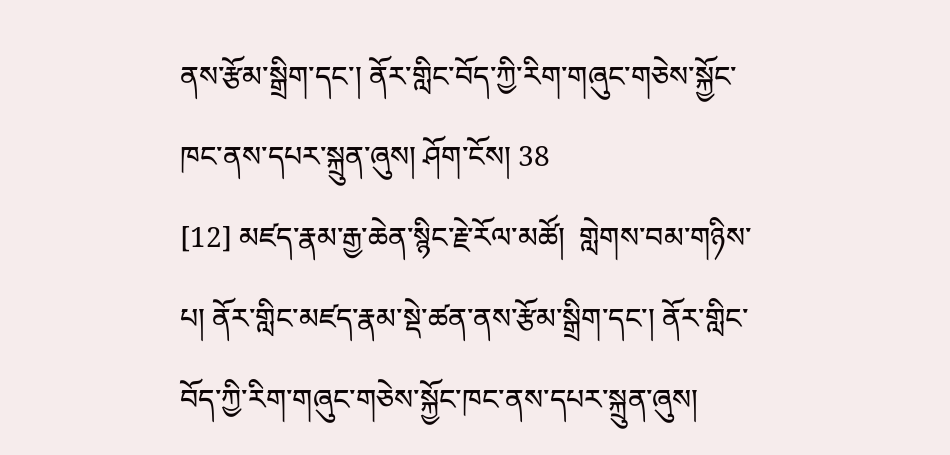ནས་རྩོམ་སྒྲིག་དང་། ནོར་གླིང་བོད་ཀྱི་རིག་གཞུང་གཅེས་སྐྱོང་ཁང་ནས་དཔར་སྐྲུན་ཞུས། ཤོག་ངོས། 38
[12] མཛད་རྣམ་རྒྱ་ཆེན་སྙིང་རྗེ་རོལ་མཚོ།  གླེགས་བམ་གཉིས་པ། ནོར་གླིང་མཛད་རྣམ་སྡེ་ཚན་ནས་རྩོམ་སྒྲིག་དང་། ནོར་གླིང་བོད་ཀྱི་རིག་གཞུང་གཅེས་སྐྱོང་ཁང་ནས་དཔར་སྐྲུན་ཞུས།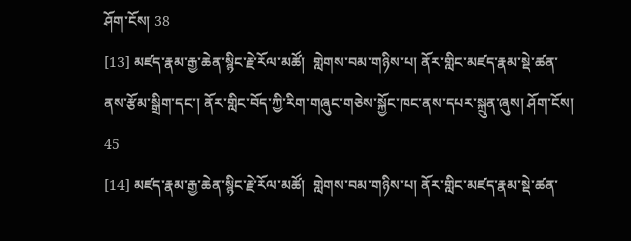ཤོག་ངོས། 38
[13] མཛད་རྣམ་རྒྱ་ཆེན་སྙིང་རྗེ་རོལ་མཚོ།  གླེགས་བམ་གཉིས་པ། ནོར་གླིང་མཛད་རྣམ་སྡེ་ཚན་ནས་རྩོམ་སྒྲིག་དང་། ནོར་གླིང་བོད་ཀྱི་རིག་གཞུང་གཅེས་སྐྱོང་ཁང་ནས་དཔར་སྐྲུན་ཞུས། ཤོག་ངོས།  45
[14] མཛད་རྣམ་རྒྱ་ཆེན་སྙིང་རྗེ་རོལ་མཚོ།  གླེགས་བམ་གཉིས་པ། ནོར་གླིང་མཛད་རྣམ་སྡེ་ཚན་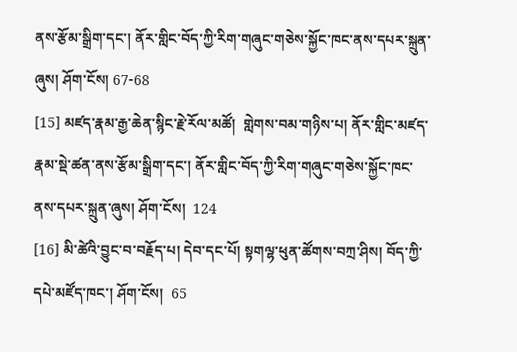ནས་རྩོམ་སྒྲིག་དང་། ནོར་གླིང་བོད་ཀྱི་རིག་གཞུང་གཅེས་སྐྱོང་ཁང་ནས་དཔར་སྐྲུན་ཞུས། ཤོག་ངོས། 67-68
[15] མཛད་རྣམ་རྒྱ་ཆེན་སྙིང་རྗེ་རོལ་མཚོ།  གླེགས་བམ་གཉིས་པ། ནོར་གླིང་མཛད་རྣམ་སྡེ་ཚན་ནས་རྩོམ་སྒྲིག་དང་། ནོར་གླིང་བོད་ཀྱི་རིག་གཞུང་གཅེས་སྐྱོང་ཁང་ནས་དཔར་སྐྲུན་ཞུས། ཤོག་ངོས།  124
[16] མི་ཚེའི་བྱུང་བ་བརྗོད་པ། དེབ་དང་པོ། སྟགལྷ་ཕུན་ཚོགས་བཀྲ་ཤིས། བོད་ཀྱི་དཔེ་མཛོད་ཁང་། ཤོག་ངོས།  65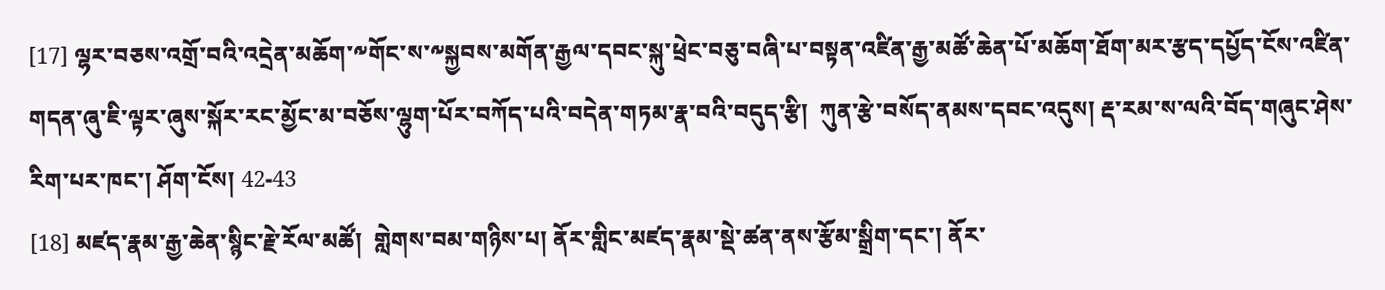[17] ལྷར་བཅས་འགྲོ་བའི་འདྲེན་མཆོག་༸གོང་ས་༸སྐྱབས་མགོན་རྒྱལ་དབང་སྐུ་ཕྲེང་བཅུ་བཞི་པ་བསྟན་འཛིན་རྒྱ་མཚོ་ཆེན་པོ་མཆོག་ཐོག་མར་རྩད་དཔྱོད་ངོས་འཛིན་གདན་ཞུ་ཇི་ལྟར་ཞུས་སྐོར་རང་མྱོང་མ་བཅོས་ལྷུག་པོར་བཀོད་པའི་བདེན་གཏམ་རྣ་བའི་བདུད་རྩི།  ཀུན་རྩེ་བསོད་ནམས་དབང་འདུས། རྡ་རམ་ས་ལའི་བོད་གཞུང་ཤེས་རིག་པར་ཁང་། ཤོག་ངོས། 42-43
[18] མཛད་རྣམ་རྒྱ་ཆེན་སྙིང་རྗེ་རོལ་མཚོ།  གླེགས་བམ་གཉིས་པ། ནོར་གླིང་མཛད་རྣམ་སྡེ་ཚན་ནས་རྩོམ་སྒྲིག་དང་། ནོར་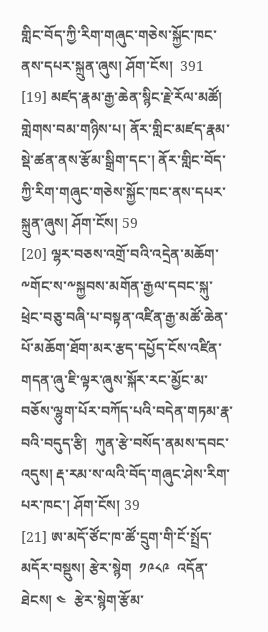གླིང་བོད་ཀྱི་རིག་གཞུང་གཅེས་སྐྱོང་ཁང་ནས་དཔར་སྐྲུན་ཞུས། ཤོག་ངོས།  391
[19] མཛད་རྣམ་རྒྱ་ཆེན་སྙིང་རྗེ་རོལ་མཚོ།  གླེགས་བམ་གཉིས་པ། ནོར་གླིང་མཛད་རྣམ་སྡེ་ཚན་ནས་རྩོམ་སྒྲིག་དང་། ནོར་གླིང་བོད་ཀྱི་རིག་གཞུང་གཅེས་སྐྱོང་ཁང་ནས་དཔར་སྐྲུན་ཞུས། ཤོག་ངོས། 59
[20] ལྷར་བཅས་འགྲོ་བའི་འདྲེན་མཆོག་༸གོང་ས་༸སྐྱབས་མགོན་རྒྱལ་དབང་སྐུ་ཕྲེང་བཅུ་བཞི་པ་བསྟན་འཛིན་རྒྱ་མཚོ་ཆེན་པོ་མཆོག་ཐོག་མར་རྩད་དཔྱོད་ངོས་འཛིན་གདན་ཞུ་ཇི་ལྟར་ཞུས་སྐོར་རང་མྱོང་མ་བཅོས་ལྷུག་པོར་བཀོད་པའི་བདེན་གཏམ་རྣ་བའི་བདུད་རྩི།  ཀུན་རྩེ་བསོད་ནམས་དབང་འདུས། རྡ་རམ་ས་ལའི་བོད་གཞུང་ཤེས་རིག་པར་ཁང་། ཤོག་ངོས། 39
[21] ཨ་མདོ་ཙོང་ཁ་ཚོ་དྲུག་གི་ངོ་སྤྲོད་མདོར་བསྡུས། རྩེར་སྙེག  ༡༩༨༩  འདོན་ཐེངས། ༤  རྩེར་སྙེག་རྩོམ་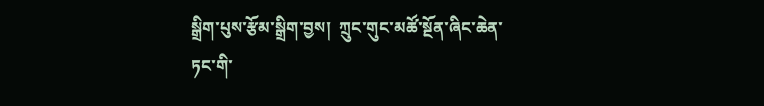སྒྲིག་པུས་རྩོམ་སྒྲིག་བྱས།  ཀྲུང་གུང་མཚོ་སྔོན་ཞིང་ཆེན་ཏང་གི་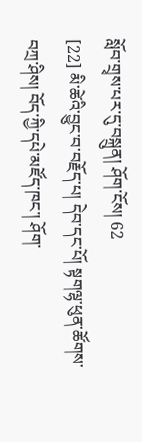སློབ་གྲྭས་པར་དུ་བསྐྲུན། ཤོག་ངོས། 62
[22] མི་ཚེའི་བྱུང་བ་བརྗོད་པ། དེབ་དང་པོ། སྟགལྷ་ཕུན་ཚོགས་བཀྲ་ཤིས། བོད་ཀྱི་དཔེ་མཛོད་ཁང་། ཤོག་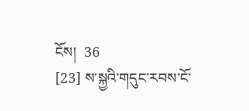ངོས།  36
[23] ས་སྐྱའི་གདུང་རབས་ངོ་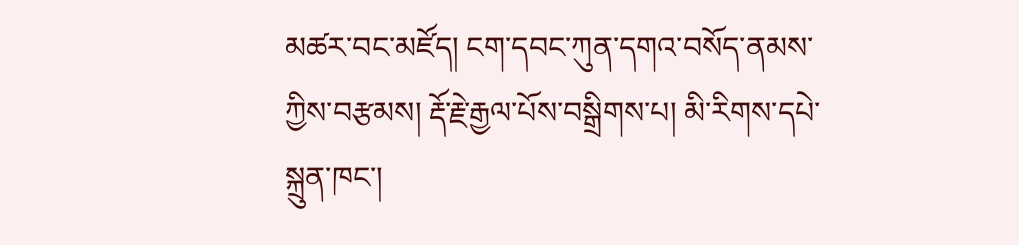མཚར་བང་མཛོད། ངག་དབང་ཀུན་དགའ་བསོད་ནམས་ཀྱིས་བརྩམས། རྡོ་རྗེ་རྒྱལ་པོས་བསྒྲིགས་པ། མི་རིགས་དཔེ་སྐྲུན་ཁང་།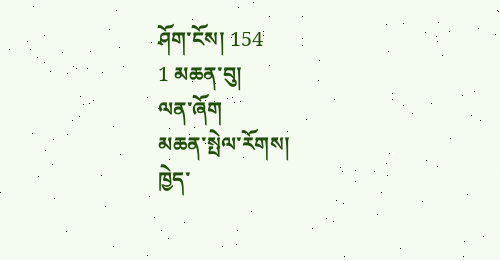ཤོག་ངོས། 154
1 མཆན་བུ།
ལན་ཞོག
མཆན་སྤེལ་རོགས།
ཁྱེད་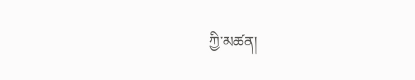ཀྱི་མཚན།